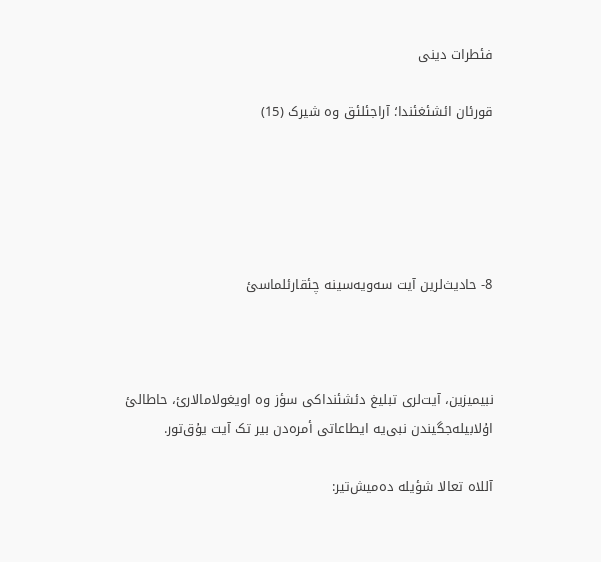فئطرات دینی

قورئان ائشئغئندا؛ آراجئلئق وە شیرک (15)





8- حادیث‌لرین آیت سەویەسینە چئقارئلماسئ



نبیمیزین، آیت‌لری تبلیغ دئشئنداکی سؤز وە اویغولامالارئ، حاطالئ اۇلابیلەجگیندن نبی‌یە ایطاعاتی أمرەدن بیر تک آیت یۇق‌تور.

آللاە تعالا شؤیلە دەمیش‌تیر: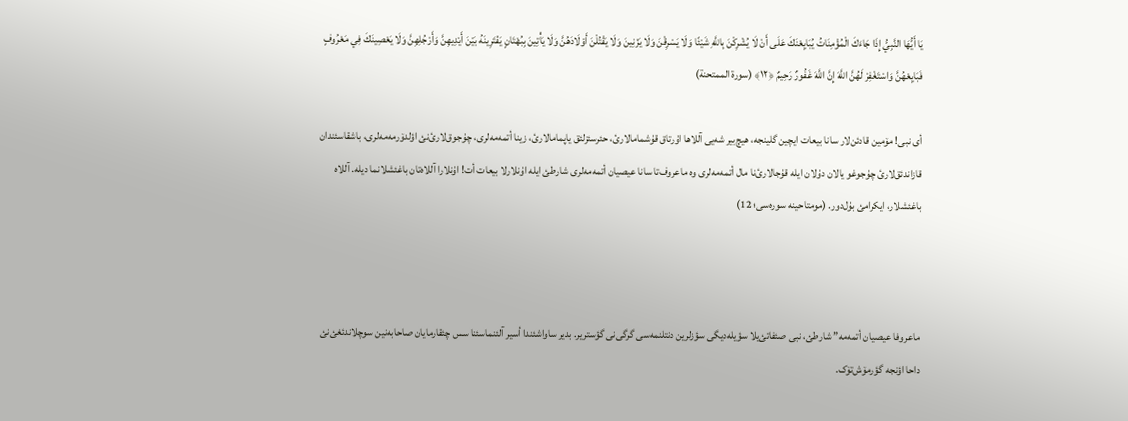يَا أَيُّهَا النَّبِيُّ إِذَا جَاءَكَ الْمُؤْمِنَاتُ يُبَايِعْنَكَ عَلَى أَنْ لَا يُشْرِكْنَ بِاللَّهِ شَيْئًا وَلَا يَسْرِقْنَ وَلَا يَزْنِينَ وَلَا يَقْتُلْنَ أَوْلَادَهُنَّ وَلَا يَأْتِينَ بِبُهْتَانٍ يَفْتَرِينَهُ بَيْنَ أَيْدِيهِنَّ وَأَرْجُلِهِنَّ وَلَا يَعْصِينَكَ فِي مَعْرُوفٍ فَبَايِعْهُنَّ وَاسْتَغْفِرْ لَهُنَّ اللَّهَ إِنَّ اللَّهَ غَفُورٌ رَحِيمٌ ﴿۱۲﴾ (سورة الممتحنة)

أی نبی! مۆمین قادئن‌لار سانا بیعات ایچین گلینجە، هیچ‌بیر شەیی آللاها اۇرتاق قۇشمامالارئ، حئرسئزلئق یاپمامالارئ، زینا أتمەمەلری، چۇجوق‌لارئ‌نئ اؤلدۆرمەمەلری، باشقاسئندان قازاندئق‌لارئ چۇجوغو یالان دۇلان ایلە قۇجالارئ‌نا مال أتمەمەلری وە ماعروف‌تا سانا عیصیان أتمەمەلری شارطئ ایلە اۇنلارلا بیعات أت! اۇنلارا آللاەتان باغئشلانما دیلە. آللاە باغئشلار، ایکرامئ بۇل‌دور. (مومتاحینە سورەسی؛ 12)



ماعروفا عیصیان أتمەمە” شارطئ، نبی صئفاتئ‌یلا سؤیلەدیگی سؤزلرین دنتلنمەسی گرگی‌نی گؤستریر. بدیر ساواشئندا أسیر آلئنماسئنا سس چئقارمایان صاحابەنین سوچلاندئغئ‌نئ داحا اؤنجە گؤرمۆش‌تۆک.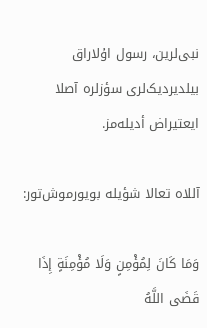نبی‌لرین، رسول اۇلاراق بیلدیردیک‌لری سؤزلرە آصلا ایعتیراض أدیلەمز.

آللاە تعالا شؤیلە بویورموش‌تور:

وَمَا كَانَ لِمُؤْمِنٍ وَلَا مُؤْمِنَةٍ إِذَا قَضَى اللَّهُ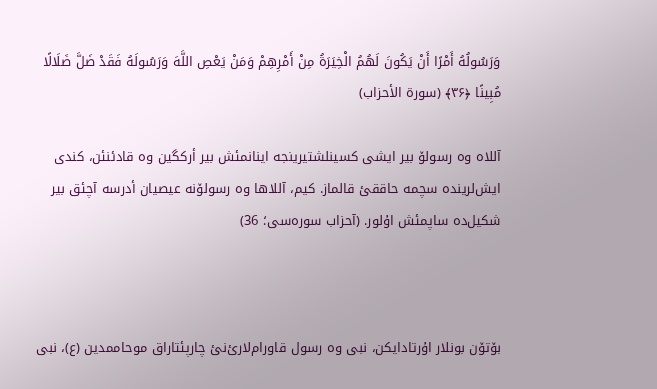وَرَسُولُهُ أَمْرًا أَنْ يَكُونَ لَهُمُ الْخِيَرَةُ مِنْ أَمْرِهِمْ وَمَنْ يَعْصِ اللَّهَ وَرَسُولَهُ فَقَدْ ضَلَّ ضَلَالًا مُبِينًا ﴿۳۶﴾ (سورة الأحزاب)

آللاە وە رسولۆ بیر ایشی کسینلشتیرینجە اینانمئش بیر أرکگین وە قادئنئن، کندی ایش‌لریندە سچمە حاققئ قالماز. کیم، آللاها وە رسولۆنە عیصیان أدرسە آچئق بیر شکیل‌دە ساپمئش اۇلور. (آحزاب سورەسی؛ 36)



بۆتۆن بونلار اۇرتادایکن، نبی وە رسول قاورام‌لارئ‌نئ چارپئتاراق موحاممدین (ع)، نبی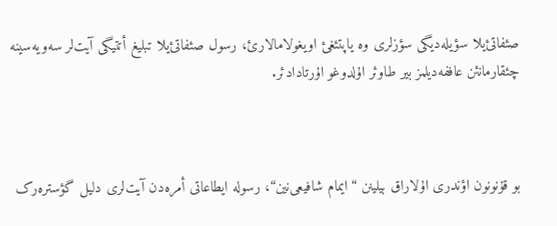صئفاتئ‌یلا سؤیلەدیگی سؤزلری وە یاپتئغئ اویغولامالارئ، رسول صئفاتئ‌یلا تبلیغ أتتیگی آیت‌لر سەویەسینە چئقارمانئن عاففەدیلمز بیر طاوئر اۇلدوغو اۇرتادادئر.



بو قۇنونون اؤندری اۇلاراق بیلینن “ایمام شافیعی‌نین“، رسولە ایطاعاتی أمرەدن آیت‌لری دلیل گؤسترەرک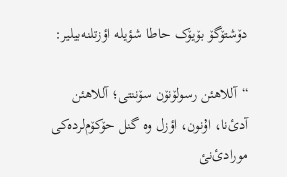دۆشتۆگۆ بۆیۆک حاطا شؤیلە اؤزتلنەبیلیر:

“آللاهئن رسولۆنۆن سۆننتی؛ آللاهئن آدئ‌نا، اۇنون، اؤزل وە گنل حۆکۆم‌لردەکی مورادئ‌نئ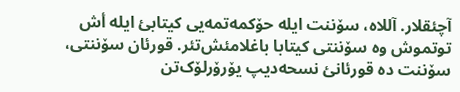آچئقلار. آللاە، سۆننت ایلە حۆکمەتمەیی کیتابئ ایلە أش توتموش وە سۆننتی کیتابا باغلامئش‌تئر. قورئان سۆننتی، سۆننت دە قورئانئ نسحەدیپ یۆرۆرلۆک‌تن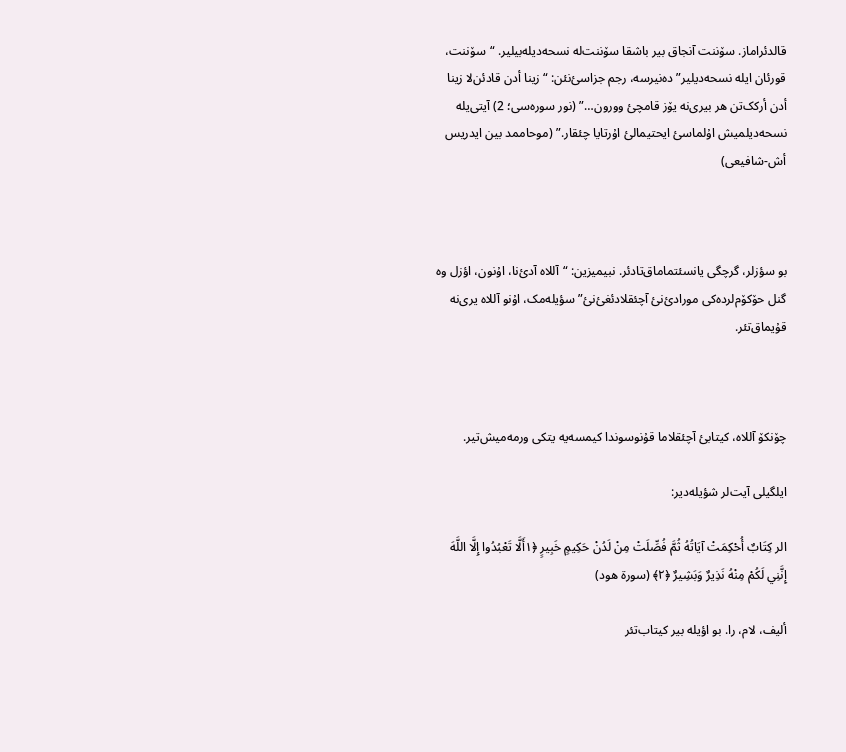قالدئراماز. سۆننت آنجاق بیر باشقا سۆننت‌لە نسحەدیلەبیلیر. “سۆننت، قورئان ایلە نسحەدیلیر” دەنیرسە، رجم جزاسئ‌نئن: “زینا أدن قادئن‌لا زینا أدن أرکک‌تن هر بیری‌نە یۆز قامچئ وورون…” (نور سورەسی؛ 2) آیتی‌یلە نسحەدیلمیش اۇلماسئ ایحتیمالئ اۇرتایا چئقار.” (موحاممد بین ایدریس أش-شافیعی)



بو سؤزلر، گرچگی یانسئتماماق‌تادئر. نبیمیزین: “آللاە آدئ‌نا، اۇنون، اؤزل وە گنل حۆکۆم‌لردەکی مورادئ‌نئ آچئقلادئغئ‌نئ” سؤیلەمک، اۇنو آللاە یری‌نە قۇیماق‌تئر.



چۆنکۆ آللاە، کیتابئ آچئقلاما قۇنوسوندا کیمسەیە یتکی ورمەمیش‌تیر.

ایلگیلی آیت‌لر شؤیلەدیر:

الر كِتَابٌ أُحْكِمَتْ آيَاتُهُ ثُمَّ فُصِّلَتْ مِنْ لَدُنْ حَكِيمٍ خَبِيرٍ ﴿۱أَلَّا تَعْبُدُوا إِلَّا اللَّهَ إِنَّنِي لَكُمْ مِنْهُ نَذِيرٌ وَبَشِيرٌ ﴿۲﴾ (سورة هود)

ألیف، لام، را. بو اؤیلە بیر کیتاب‌تئر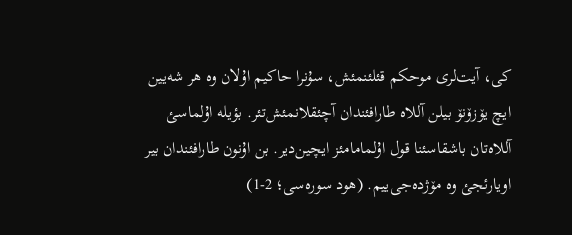کی، آیت‌لری موحکم قئلئنمئش، سۇنرا حاکیم اۇلان وە هر شەیین ایچ یۆزۆنۆ بیلن آللاە طارافئندان آچئقلانمئش‌تئر. بؤیلە اۇلماسئ آللاەتان باشقاسئنا قول اۇلمامامئز ایچین‌دیر. بن اۇنون طارافئندان بیر اویارئجئ وە مۆژدەجی‌ییم. (هود سورەسی؛ 2-1)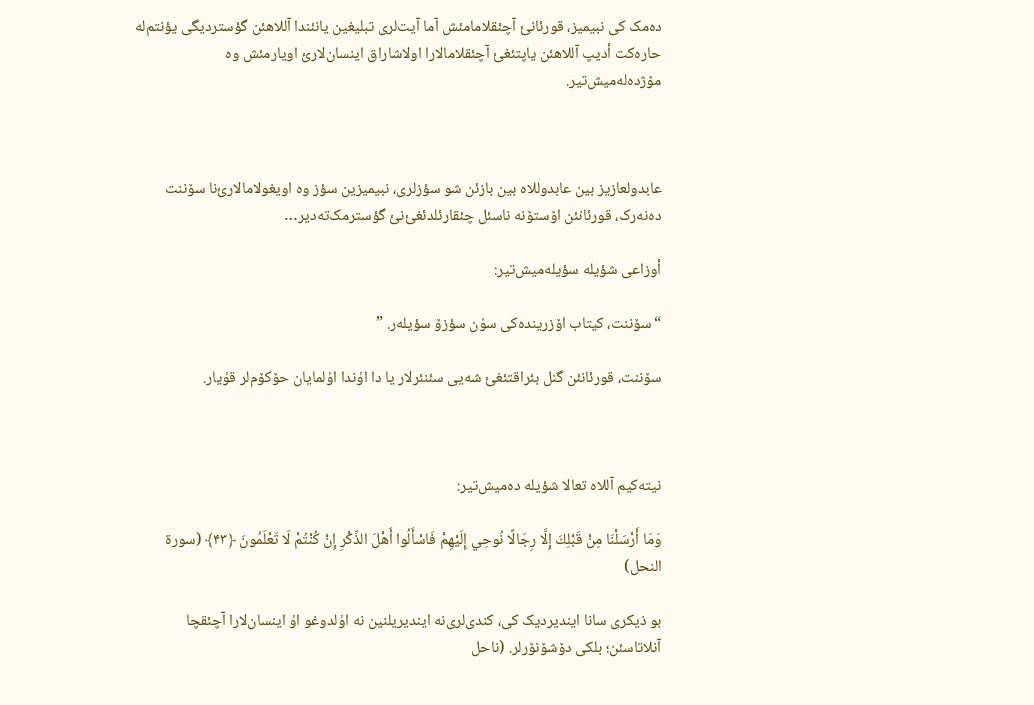دەمک کی نبیمیز، قورئانئ آچئقلامامئش آما آیت‌لری تبلیغین یانئندا آللاهئن گؤستردیگی یؤنتم‌لە حارەکت أدیپ آللاهئن یاپتئغئ آچئقلامالارا اولاشاراق اینسان‌لارئ اویارمئش وە مۆژدەلەمیش‌تیر.



عابدولعازیز بین عابدوللاە بین بازئن شو سؤزلری، نبیمیزین سؤز وە اویغولامالارئ‌نا سۆننت دەنەرک، قورئانئن اۆستۆنە ناسئل چئقارئلدئغئ‌نئ گؤسترمک‌تەدیر…

أوزاعی شؤیلە سؤیلەمیش‌تیر:

“سۆننت، کیتاب اۆزریندەکی سۇن سؤزۆ سؤیلەر. ”

سۆننت، قورئانئن گنل بئراقتئغئ شەیی سئنئرلار یا دا اۇندا اۇلمایان حۆکۆم‌لر قۇیار.



نیتەکیم آللاە تعالا شؤیلە دەمیش‌تیر:

وَمَا أَرْسَلْنَا مِنْ قَبْلِكَ إِلَّا رِجَالًا نُوحِي إِلَيْهِمْ فَاسْأَلُوا أَهْلَ الذِّكْرِ إِنْ كُنْتُمْ لَا تَعْلَمُونَ ﴿۴۳﴾ (سورة النحل)

بو ذیکری سانا ایندیردیک کی، کندی‌لری‌نە ایندیریلنین نە اۇلدوغو اۇ اینسان‌لارا آچئقچا آنلاتاسئن؛ بلکی دۆشۆنۆرلر. (ناحل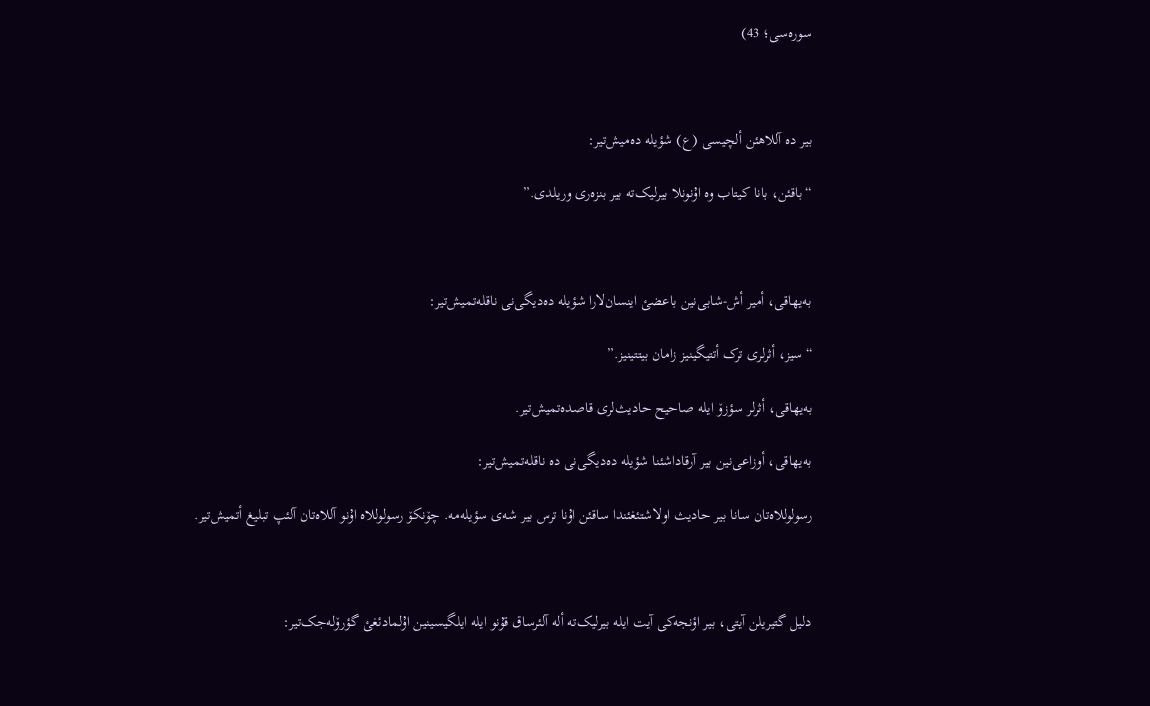سورەسی؛ 43)



بیر دە آللاهئن ألچیسی (ع) شؤیلە دەمیش‌تیر:

“باقئن، بانا کیتاب وە اۇنونلا بیرلیک‌تە بیر بنزەری وریلدی.”



بەیهاقی، أمیر أش-شابی‌نین باعضئ اینسان‌لارا شؤیلە دەدیگی‌نی ناقلەتمیش‌تیر:

“سیز، أثرلری ترک أتتیگینیز زامان بیتتینیز.”

بەیهاقی، أثرلر سؤزۆ ایلە صاحیح حادیث‌لری قاصدەتمیش‌تیر.

بەیهاقی، أوزاعی‌نین بیر آرقاداشئنا شؤیلە دەدیگی‌نی دە ناقلەتمیش‌تیر:

رسولوللاەتان سانا بیر حادیث اولاشتئغئندا ساقئن اۇنا ترس بیر شەی سؤیلەمە. چۆنکۆ رسولوللاە اۇنو آللاەتان آلئپ تبلیغ أتمیش‌تیر.



دلیل گتیریلن آیتی، بیر اؤنجەکی آیت ایلە بیرلیک‌تە ألە آلئرساق قۇنو ایلە ایلگیسینین اۇلمادئغئ گؤرۆلەجک‌تیر: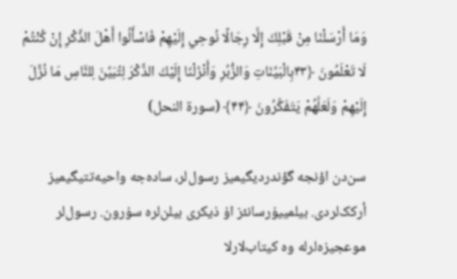وَمَا أَرْسَلْنَا مِنْ قَبْلِكَ إِلَّا رِجَالًا نُوحِي إِلَيْهِمْ فَاسْأَلُوا أَهْلَ الذِّكْرِ إِنْ كُنْتُمْ لَا تَعْلَمُونَ ﴿۴۳بِالْبَيِّنَاتِ وَالزُّبُرِ وَأَنْزَلْنَا إِلَيْكَ الذِّكْرَ لِتُبَيِّنَ لِلنَّاسِ مَا نُزِّلَ إِلَيْهِمْ وَلَعَلَّهُمْ يَتَفَكَّرُونَ ﴿۴۴﴾ (سورة النحل)

سن‌دن اؤنجە گؤندردیگیمیز رسول‌لر، سادەجە واحیەتتیگیمیز أرکک‌لردی. بیلمییۇرسانئز اۇ ذیکری بیلن‌لرە سۇرون. رسول‌لر موعجیزەلرلە وە کیتاب‌لارلا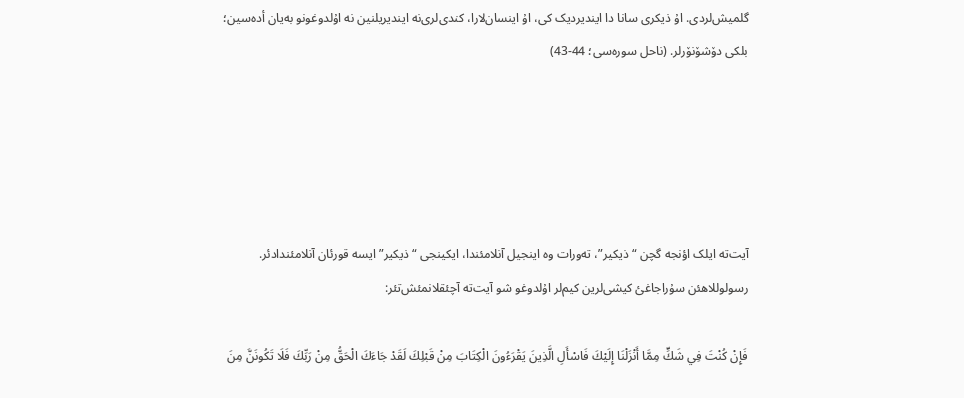گلمیش‌لردی. اۇ ذیکری سانا دا ایندیردیک کی، اۇ اینسان‌لارا، کندی‌لری‌نە ایندیریلنین نە اۇلدوغونو بەیان أدەسین؛ بلکی دۆشۆنۆرلر. (ناحل سورەسی؛ 44-43)





آیت‌تە ایلک اؤنجە گچن “ذیکیر”، تەورات وە اینجیل آنلامئندا، ایکینجی “ذیکیر” ایسە قورئان آنلامئندادئر. رسولوللاهئن سۇراجاغئ کیشی‌لرین کیم‌لر اۇلدوغو شو آیت‌تە آچئقلانمئش‌تئر:

فَإِنْ كُنْتَ فِي شَكٍّ مِمَّا أَنْزَلْنَا إِلَيْكَ فَاسْأَلِ الَّذِينَ يَقْرَءُونَ الْكِتَابَ مِنْ قَبْلِكَ لَقَدْ جَاءَكَ الْحَقُّ مِنْ رَبِّكَ فَلَا تَكُونَنَّ مِنَ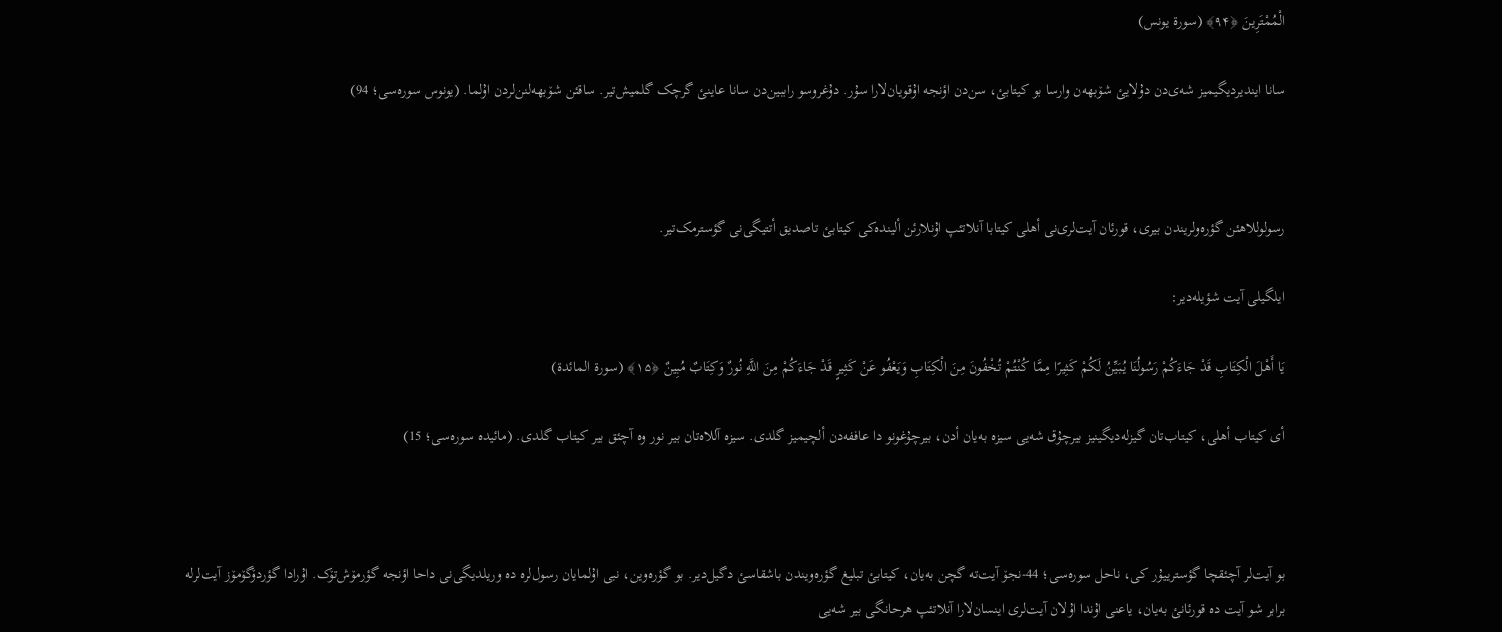الْمُمْتَرِينَ ﴿۹۴﴾ (سورة یونس)

سانا ایندیردیگیمیز شەی‌دن دۇلایئ شۆبهەن وارسا بو کیتابئ، سن‌دن اؤنجە اۇقویان‌لارا سۇر. دۇغروسو راببین‌دن سانا عاینئ گرچک گلمیش‌تیر. ساقئن شۆبهەلنن‌لردن اۇلما. (یونوس سورەسی؛ 94)



رسولوللاهئن گؤرەولریندن بیری، قورئان آیت‌لری‌نی أهلی کیتابا آنلاتئپ اۇنلارئن ألیندەکی کیتابئ تاصدیق أتتیگی‌نی گؤسترمک‌تیر.

ایلگیلی آیت شؤیلەدیر:

يَا أَهْلَ الْكِتَابِ قَدْ جَاءَكُمْ رَسُولُنَا يُبَيِّنُ لَكُمْ كَثِيرًا مِمَّا كُنْتُمْ تُخْفُونَ مِنَ الْكِتَابِ وَيَعْفُو عَنْ كَثِيرٍ قَدْ جَاءَكُمْ مِنَ اللَّهِ نُورٌ وَكِتَابٌ مُبِينٌ ﴿۱۵﴾ (سورة المائدة)

أی کیتاب أهلی، کیتاب‌تان گیزلەدیگینیز بیرچۇق شەیی سیزە بەیان أدن، بیرچۇغونو دا عاففەدن ألچیمیز گلدی. سیزە آللاەتان بیر نور وە آچئق بیر کیتاب گلدی. (مائیدە سورەسی؛ 15)



بو آیت‌لر آچئقچا گؤسترییۇر کی، ناحل سورەسی؛ 44-نجۆ آیت‌تە گچن بەیان، کیتابئ تبلیغ گؤرەویندن باشقاسئ دگیل‌دیر. بو گؤرەوین، نبی اۇلمایان رسول‌لرە دە وریلدیگی‌نی داحا اؤنجە گؤرمۆش‌تۆک. اۇرادا گؤردۆگۆمۆز آیت‌لرلە برابر شو آیت دە قورئانئ بەیان، یاعنی اۇندا اۇلان آیت‌لری اینسان‌لارا آنلاتئپ هرحانگی بیر شەیی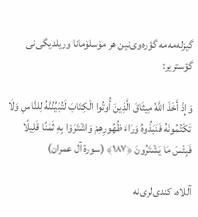گیزلەمەمە گؤرەوی‌نین هر مۆسلۆمانا وریلدیگی‌نی گؤستریر:

وَإِذْ أَخَذَ اللَّهُ مِيثَاقَ الَّذِينَ أُوتُوا الْكِتَابَ لَتُبَيِّنُنَّهُ لِلنَّاسِ وَلَا تَكْتُمُونَهُ فَنَبَذُوهُ وَرَاءَ ظُهُورِهِمْ وَاشْتَرَوْا بِهِ ثَمَنًا قَلِيلًا فَبِئْسَ مَا يَشْتَرُونَ ﴿۱۸۷﴾ (سورة آل عمران)

آللاە، کندی‌لری‌نە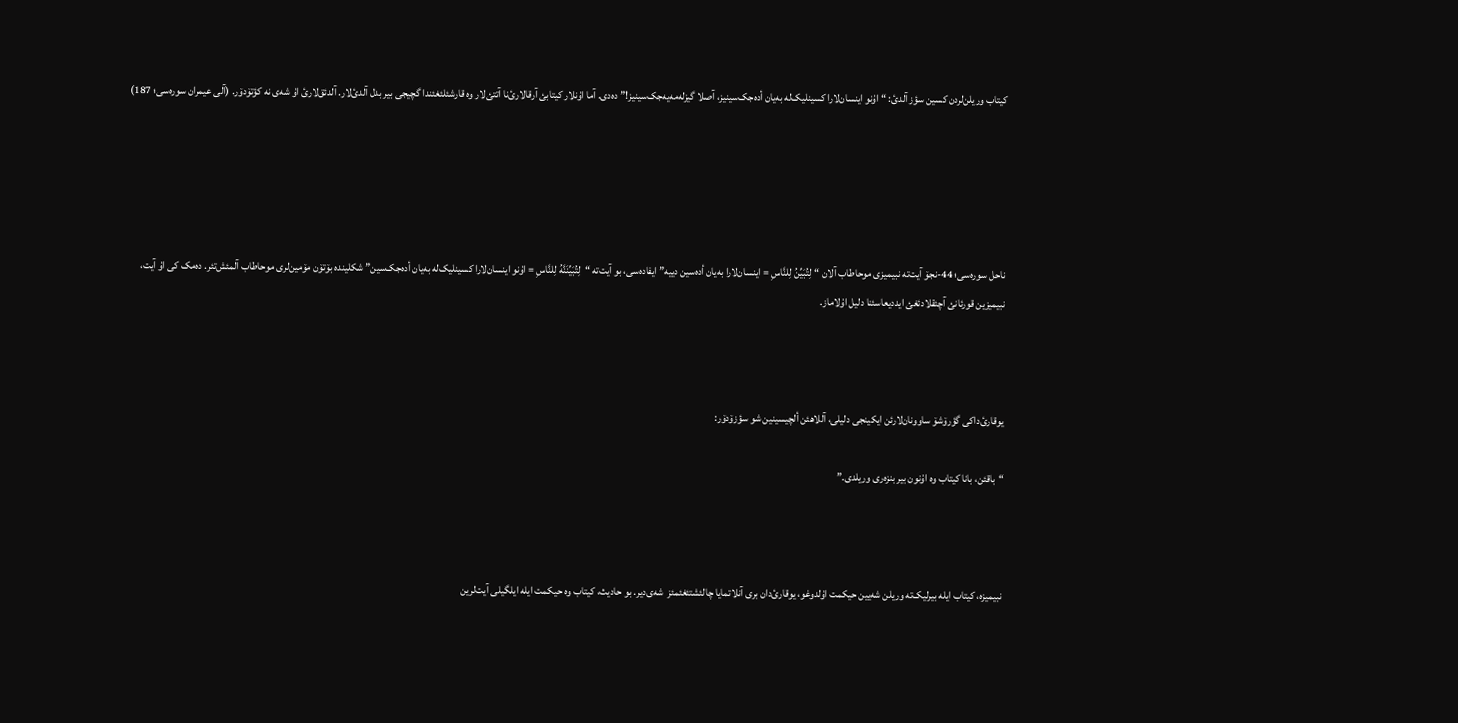کیتاب وریلن‌لردن کسین سؤز آلدئ: “اۇنو اینسان‌لارا کسینلیک‌لە بەیان أدەجک‌سینیز، آصلا گیزلەمەیەجک‌سینیز!” دەدی. آما اۇنلار کیتابئ آرقالارئ‌نا آتتئ‌لار وە قارشئلئغئندا گچیجی بیر بدل آلدئ‌لار. آلدئق‌لارئ اۇ شەی نە کؤتۆدۆر. (آلی عیمران سورەسی؛ 187)





ناحل سورەسی؛ 44-نجۆ آیت‌تە نبیمیزی موحاطاب آلان “لِتُبَیِّنُ لِلنَّاسِ = اینسان‌لارا بەیان أدەسین دییە” ایفادەسی، بو آیت‌تە “لِتُبَیِّنَنَّەُ لِلنَّاسِ = اۇنو اینسان‌لارا کسینلیک‌لە بەیان أدەجک‌سین” شکلیندە بۆتۆن مۆمین‌لری موحاطاب آلمئش‌تئر. دەمک کی اۇ آیت، نبیمیزین قورئانئ آچئقلادئغئ ایددیعاسئنا دلیل اۇلاماز.



یوقارئ‌داکی گؤرۆشۆ ساوونان‌لارئن ایکینجی دلیلی، آللاهئن ألچیسینین شو سؤزۆدۆر:

“باقئن، بانا کیتاب وە اۇنون بیر بنزەری وریلدی.”



نبیمیزە، کیتاب ایلە بیرلیک‌تە وریلن شەیین حیکمت اۇلدوغو، یوقارئ‌دان بری آنلاتمایا چالئشتئغئمئز  شەی‌دیر. بو حادیث، کیتاب وە حیکمت ایلە ایلگیلی آیت‌لرین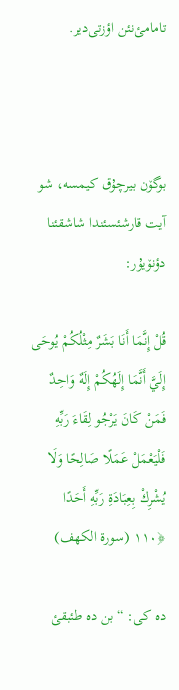تامامئ‌نئن اؤزتی‌دیر.



بوگۆن بیرچۇق کیمسە، شو آیت قارشئسئندا شاشقئنا دؤنۆیۇر:

قُلْ إِنَّمَا أَنَا بَشَرٌ مِثْلُكُمْ يُوحَى إِلَيَّ أَنَّمَا إِلَهُكُمْ إِلَهٌ وَاحِدٌ فَمَنْ كَانَ يَرْجُو لِقَاءَ رَبِّهِ فَلْيَعْمَلْ عَمَلًا صَالِحًا وَلَا يُشْرِكْ بِعِبَادَةِ رَبِّهِ أَحَدًا ﴿۱۱۰ (سورة الکهف)

دە کی: “بن دە طئبقئ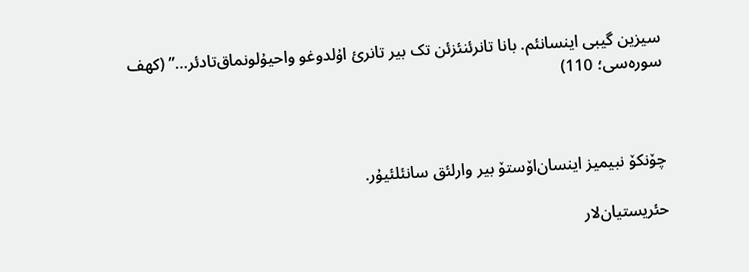سیزین گیبی اینسانئم. بانا تانرئنئزئن تک بیر تانرئ اۇلدوغو واحیۇلونماق‌تادئر…” (کهف سورەسی؛ 110)



چۆنکۆ نبیمیز اینسان‌اۆستۆ بیر وارلئق سانئلئیۇر.

حئریستیان‌لار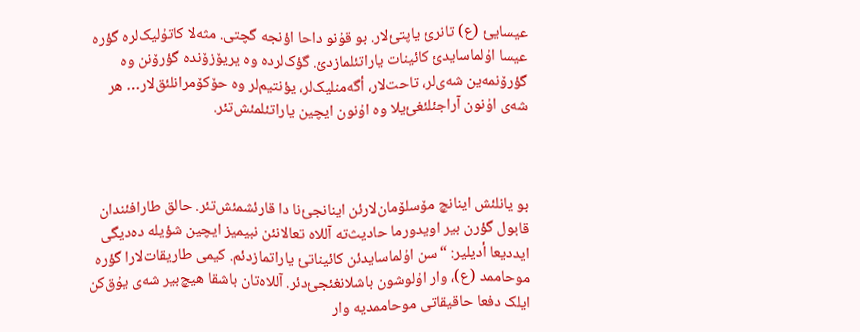عیسایئ (ع) تانرئ یاپتئ‌لار. بو قۇنو داحا اؤنجە گچتی. مثەلا کاتۇلیک‌لرە گؤرە عیسا اۇلماسایدئ کائینات یاراتئلمازدئ. گؤک‌لردە وە یریۆزۆندە گؤرۆنن وە گؤرۆنمەین شەی‌لر، تاحت‌لار، أگەمنلیک‌لر، یؤنتیم‌لر وە حۆکۆمرانلئق‌لار… هر شەی اۇنون آراجئلئغئ‌یلا وە اۇنون ایچین یاراتئلمئش‌تئر.



بو یانلئش اینانچ مۆسلۆمان‌لارئن اینانجئ‌نا دا قارئشمئش‌تئر. حالق طارافئندان قابول گؤرن بیر اویدورما حادیث‌تە آللاە تعالانئن نبیمیز ایچین شؤیلە دەدیگی ایددیعا أدیلیر: “سن اۇلماسایدئن کائیناتئ یاراتمازدئم. کیمی طاریقات‌لارا گؤرە موحاممد (ع)، وار اۇلوشون باشلانغئجئ‌دئر. آللاەتان باشقا هیچ‌بیر شەی یۇق‌کن ایلک دفعا حاقیقاتی موحاممدیە وار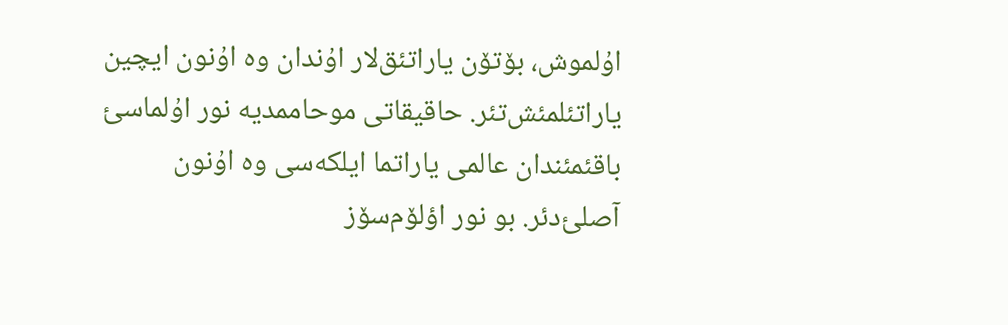اۇلموش، بۆتۆن یاراتئق‌لار اۇندان وە اۇنون ایچین یاراتئلمئش‌تئر. حاقیقاتی موحاممدیە نور اۇلماسئ باقئمئندان عالمی یاراتما ایلکەسی وە اۇنون آصلئ‌دئر. بو نور اؤلۆم‌سۆز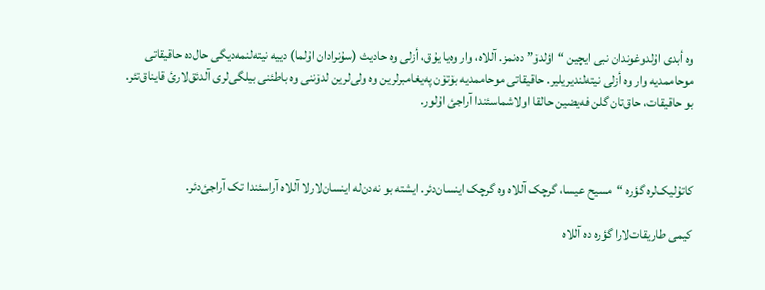وە أبدی اۇلدوغوندان نبی ایچین “اؤلدۆ” دەنمز. آللاە، وار وەیا یۇق، أزلی وە حادیث (سۇنرادان اۇلما) دییە نیتەلنمەدیگی حال‌دە حاقیقاتی موحاممدیە وار وە أزلی نیتەلندیریلیر. حاقیقاتی موحاممدیە بۆتۆن پەیغامبرلرین وە ولی‌لرین لدۆننی وە باطئنی بیلگی‌لری آلدئق‌لارئ قایناق‌تئر. بو حاقیقات، حاق‌تان گلن فەیضین حالقا اولاشماسئندا آراجئ اۇلور.



کاتۇلیک‌لرە گؤرە “مسیح عیسا، گرچک آللاە وە گرچک اینسان‌دئر. ایشتە بو نەدن‌لە اینسان‌لارلا آللاە آراسئندا تک آراجئ‌دئر.

کیمی طاریقات‌لارا گؤرە دە آللاە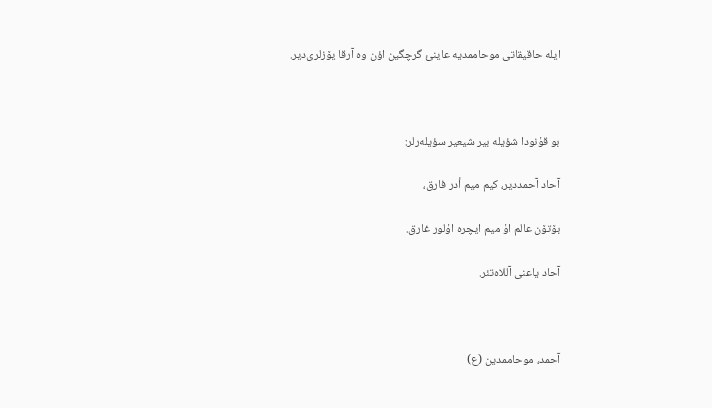ایلە حاقیقاتی موحاممدیە عاینئ گرچگین اؤن وە آرقا یۆزلری‌دیر.



بو قۇنودا شؤیلە بیر شیعیر سؤیلەرلر:

آحاد آحمددیر، کیم میم أدر فارق،

بۆتۆن عالم اۇ میم ایچرە اۇلور غارق.

آحاد یاعنی آللاەتئر.



آحمد، موحاممدین (ع)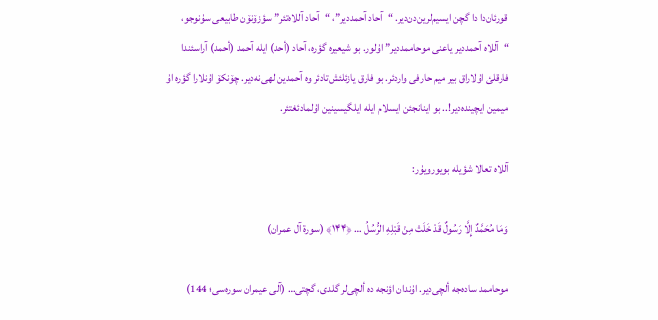قورئان‌دا دا گچن ایسیم‌لرین‌دن‌دیر. “آحاد آحمددیر”، “آحاد آللاەتئر” سؤزۆنۆن طابیعی سۇنوجو، “آللاە آحمددیر یاعنی موحاممددیر” اۇلور. بو شیعیرە گؤرە، آحاد (أحد) ایلە آحمد (أحمد) آراسئندا فارقلئ اۇلاراق بیر میم حارفی واردئر. بو فارق یازئلئش‌تادئر وە آحمدین لهی‌نەدیر. چۆنکۆ اۇنلارا گؤرە اۇ میمین ایچیندەدیر!.. بو اینانجئن ایسلام ایلە ایلگیسینین اۇلمادئغتئر.

آللاە تعالا شؤیلە بویورویۇر:

وَمَا مُحَمَّدٌ إِلَّا رَسُولٌ قَدْ خَلَتْ مِنْ قَبْلِهِ الرُّسُلُ … ﴿۱۴۴﴾ (سورة آل عمران)

موحاممد سادەجە ألچی‌دیر. اۇندان اؤنجە دە ألچی‌لر گلدی، گچتی… (آلی عیمران سورەسی؛ 144)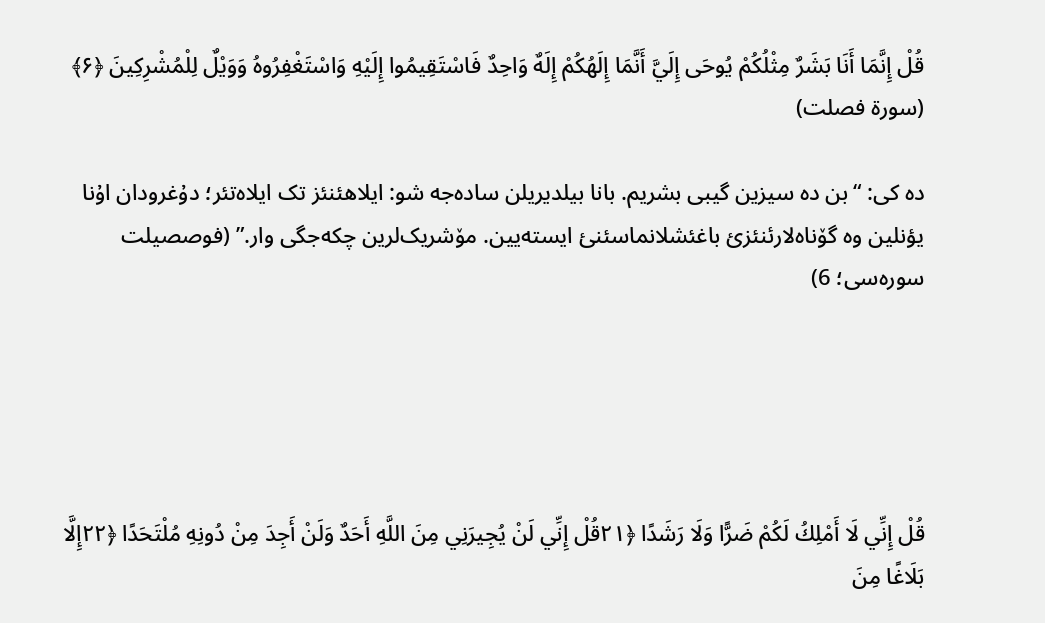قُلْ إِنَّمَا أَنَا بَشَرٌ مِثْلُكُمْ يُوحَى إِلَيَّ أَنَّمَا إِلَهُكُمْ إِلَهٌ وَاحِدٌ فَاسْتَقِيمُوا إِلَيْهِ وَاسْتَغْفِرُوهُ وَوَيْلٌ لِلْمُشْرِكِينَ ﴿۶﴾ (سورة فصلت)

دە کی: “بن دە سیزین گیبی بشریم. بانا بیلدیریلن سادەجە شو: ایلاهئنئز تک ایلاەتئر؛ دۇغرودان اۇنا یؤنلین وە گۆناەلارئنئزئ باغئشلانماسئنئ ایستەیین. مۆشریک‌لرین چکەجگی وار.” (فوصصیلت سورەسی؛ 6)





قُلْ إِنِّي لَا أَمْلِكُ لَكُمْ ضَرًّا وَلَا رَشَدًا ﴿۲۱قُلْ إِنِّي لَنْ يُجِيرَنِي مِنَ اللَّهِ أَحَدٌ وَلَنْ أَجِدَ مِنْ دُونِهِ مُلْتَحَدًا ﴿۲۲إِلَّا بَلَاغًا مِنَ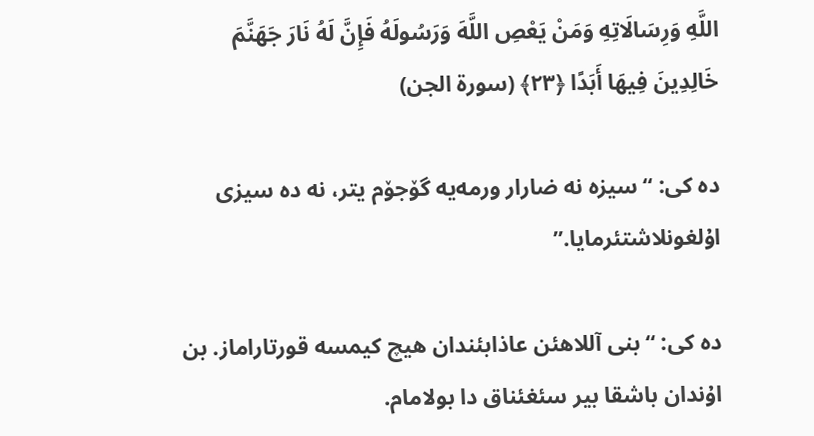اللَّهِ وَرِسَالَاتِهِ وَمَنْ يَعْصِ اللَّهَ وَرَسُولَهُ فَإِنَّ لَهُ نَارَ جَهَنَّمَ خَالِدِينَ فِيهَا أَبَدًا ﴿۲۳﴾ (سورة الجن)

دە کی: “سیزە نە ضارار ورمەیە گۆجۆم یتر، نە دە سیزی اۇلغونلاشتئرمایا.”

دە کی: “بنی آللاهئن عاذابئندان هیچ کیمسە قورتاراماز. بن اۇندان باشقا بیر سئغئناق دا بولامام.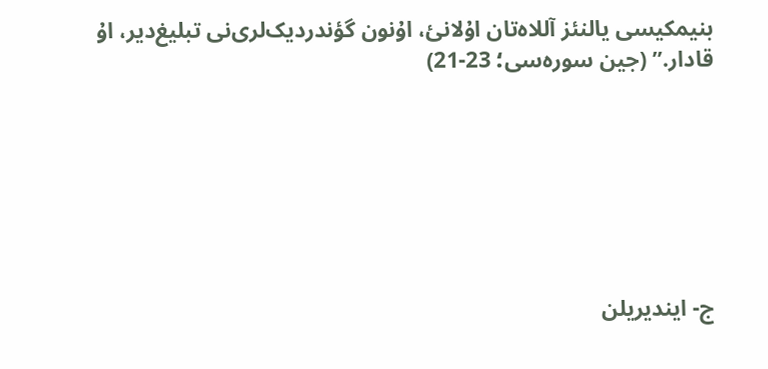بنیمکیسی یالنئز آللاەتان اۇلانئ، اۇنون گؤندردیک‌لری‌نی تبلیغ‌دیر، اۇ قادار.” (جین سورەسی؛ 23-21)







ج- ایندیریلن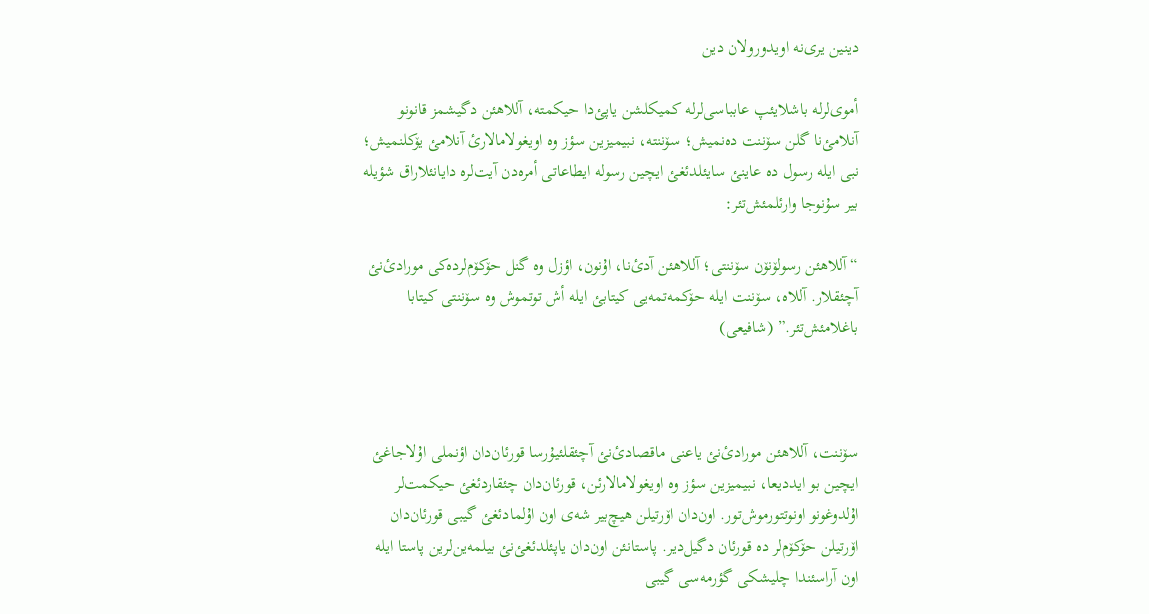دینین یری‌نە اویدورولان دین

أموی‌لرلە باشلایئپ عابباسی‌لرلە کمیکلشن یاپئ‌دا حیکمتە، آللاهئن دگیشمز قانونو آنلامئ‌نا گلن سۆننت دەنمیش؛ سۆننتە، نبیمیزین سؤز وە اویغولامالارئ آنلامئ یۆکلنمیش؛ نبی ایلە رسول دە عاینئ سایئلدئغئ ایچین رسولە ایطاعاتی أمرەدن آیت‌لرە دایانئلاراق شؤیلە بیر سۇنوجا وارئلمئش‌تئر:

“آللاهئن رسولۆنۆن سۆننتی؛ آللاهئن آدئ‌نا، اۇنون، اؤزل وە گنل حۆکۆم‌لردەکی مورادئ‌نئ آچئقلار. آللاە، سۆننت ایلە حۆکمەتمەیی کیتابئ ایلە أش توتموش وە سۆننتی کیتابا باغلامئش‌تئر.” (شافیعی)



سۆننت، آللاهئن مورادئ‌نئ یاعنی ماقصادئ‌نئ آچئقلئیۇرسا قورئان‌دان اؤنملی اۇلاجاغئ ایچین بو ایددیعا، نبیمیزین سؤز وە اویغولامالارئن، قورئان‌دان چئقاردئغئ حیکمت‌لر اۇلدوغونو اونوتتورموش‌تور. اون‌دان اۆرتیلن هیچ‌بیر شەی اون اۇلمادئغئ گیبی قورئان‌دان اۆرتیلن حۆکۆم‌لر دە قورئان دگیل‌دیر. پاستانئن اون‌دان یاپئلدئغئ‌نئ بیلمەین‌لرین پاستا ایلە اون آراسئندا چلیشکی گؤرمەسی گیبی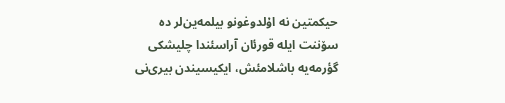حیکمتین نە اۇلدوغونو بیلمەین‌لر دە سۆننت ایلە قورئان آراسئندا چلیشکی گؤرمەیە باشلامئش، ایکیسیندن بیری‌نی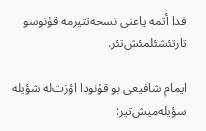فدا أتمە یاعنی نسحەتتیرمە قۇنوسو تارتئشئلمئش‌تئر.

ایمام شافیعی بو قۇنودا اؤزت‌لە شؤیلە سؤیلەمیش‌تیر: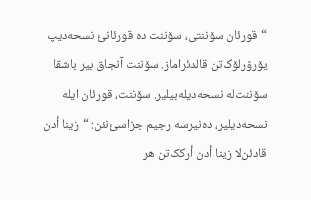“قورئان سۆننتی، سۆننت دە قورئانئ نسحەدیپ یۆرۆرلۆک‌تن قالدئراماز. سۆننت آنجاق بیر باشقا سۆننت‌لە نسحەدیلەبیلیر. سۆننت، قورئان ایلە نسحەدیلیر، دەنیرسە رجیم جزاسئ‌نئن: “زینا أدن قادئن‌لا زینا أدن أرکک‌تن هر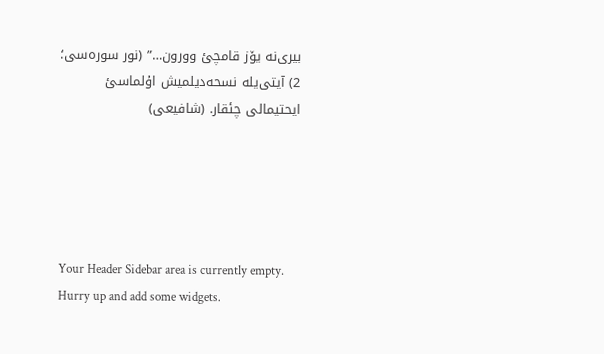بیری‌نە یۆز قامچئ وورون…” (نور سورەسی؛ 2) آیتی‌یلە نسحەدیلمیش اۇلماسئ ایحتیمالی چئقار. (شافیعی)





Your Header Sidebar area is currently empty. Hurry up and add some widgets.